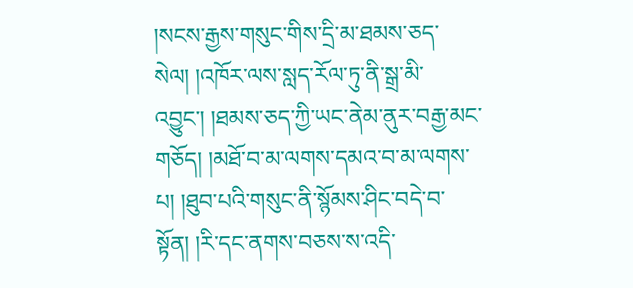།སངས་རྒྱས་གསུང་གིས་དྲི་མ་ཐམས་ཅད་སེལ། །འཁོར་ལས་སླད་རོལ་ཏུ་ནི་སྒྲ་མི་འབྱུང་། །ཐམས་ཅད་ཀྱི་ཡང་ནེམ་ནུར་བརྒྱ་མང་གཅོད། །མཐོ་བ་མ་ལགས་དམའ་བ་མ་ལགས་པ། །ཐུབ་པའི་གསུང་ནི་སྙོམས་ཤིང་བདེ་བ་སྟོན། །རི་དང་ནགས་བཅས་ས་འདི་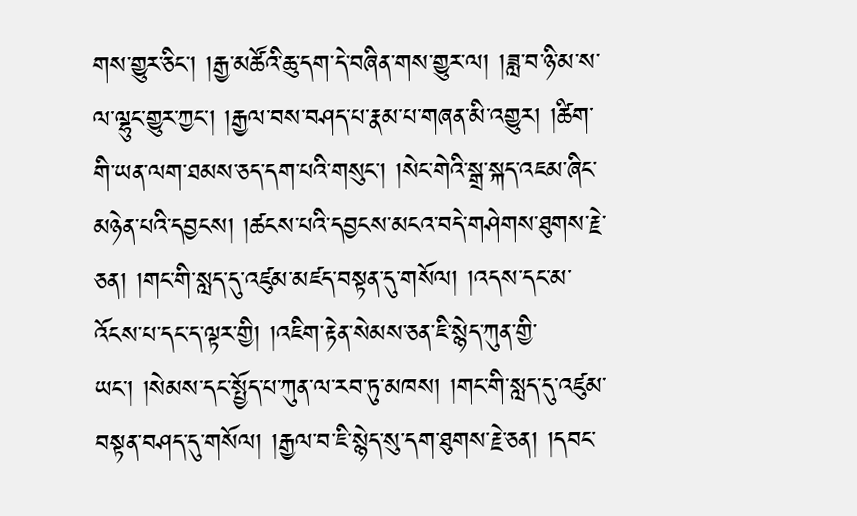གས་གྱུར་ཅིང་། །རྒྱ་མཚོའི་ཆུ་དག་དེ་བཞིན་གས་གྱུར་ལ། །ཟླ་བ་ཉི་མ་ས་ལ་ལྷུང་གྱུར་ཀྱང་། །རྒྱལ་བས་བཤད་པ་རྣམ་པ་གཞན་མི་འགྱུར། །ཚིག་གི་ཡན་ལག་ཐམས་ཅད་དག་པའི་གསུང་། །སེང་གེའི་སྒྲ་སྐད་འཇམ་ཞིང་མཉེན་པའི་དབྱངས། །ཚངས་པའི་དབྱངས་མངའ་བདེ་གཤེགས་ཐུགས་རྗེ་ཅན། །གང་གི་སླད་དུ་འཛུམ་མཛད་བསྟན་དུ་གསོལ། །འདས་དང་མ་འོངས་པ་དང་ད་ལྟར་གྱི། །འཇིག་རྟེན་སེམས་ཅན་ཇི་སྙེད་ཀུན་གྱི་ཡང་། །སེམས་དང་སྤྱོད་པ་ཀུན་ལ་རབ་ཏུ་མཁས། །གང་གི་སླད་དུ་འཛུམ་བསྟན་བཤད་དུ་གསོལ། །རྒྱལ་བ་ཇི་སྙེད་སུ་དག་ཐུགས་རྗེ་ཅན། །དབང་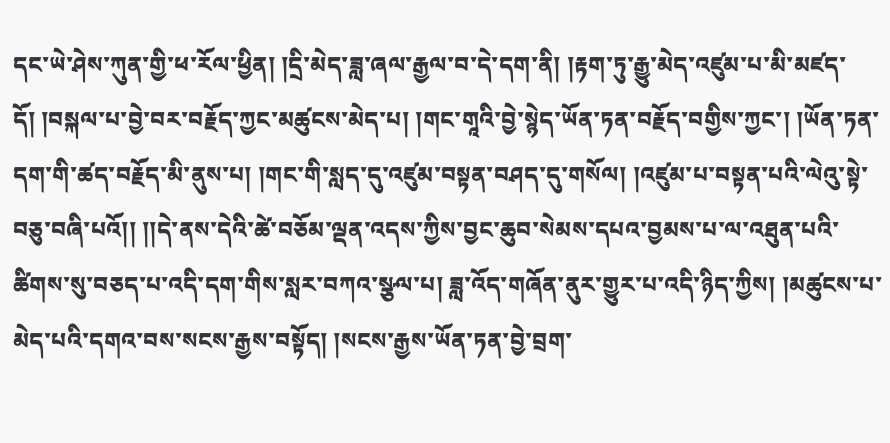དང་ཡེ་ཤེས་ཀུན་གྱི་ཕ་རོལ་ཕྱིན། །དྲི་མེད་ཟླ་ཞལ་རྒྱལ་བ་དེ་དག་ནི། །རྟག་ཏུ་རྒྱུ་མེད་འཛུམ་པ་མི་མཛད་དོ། །བསྐལ་པ་བྱེ་བར་བརྗོད་ཀྱང་མཚུངས་མེད་པ། །གང་གཱའི་བྱེ་སྙེད་ཡོན་ཏན་བརྗོད་བགྱིས་ཀྱང་། །ཡོན་ཏན་དག་གི་ཚད་བརྗོད་མི་ནུས་པ། །གང་གི་སླད་དུ་འཛུམ་བསྟན་བཤད་དུ་གསོལ། །འཛུམ་པ་བསྟན་པའི་ལེའུ་སྟེ་བཅུ་བཞི་པའོ།། །།དེ་ནས་དེའི་ཚེ་བཅོམ་ལྡན་འདས་ཀྱིས་བྱང་ཆུབ་སེམས་དཔའ་བྱམས་པ་ལ་འཐུན་པའི་ཚིགས་སུ་བཅད་པ་འདི་དག་གིས་སླར་བཀའ་སྩལ་པ། ཟླ་འོད་གཞོན་ནུར་གྱུར་པ་འདི་ཉིད་ཀྱིས། །མཚུངས་པ་མེད་པའི་དགའ་བས་སངས་རྒྱས་བསྟོད། །སངས་རྒྱས་ཡོན་ཏན་བྱེ་བྲག་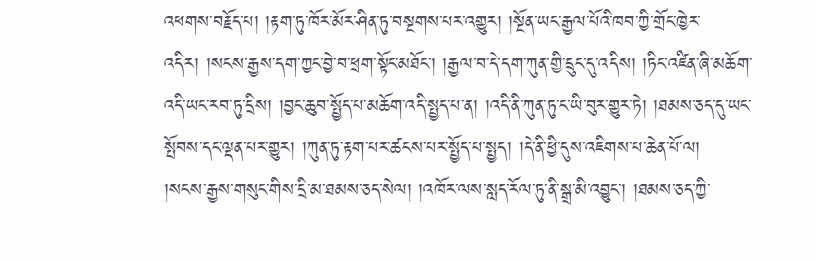འཕགས་བརྗོད་པ། །རྟག་ཏུ་ཁོར་མོར་ཤིན་ཏུ་བསྔགས་པར་འགྱུར། །སྔོན་ཡང་རྒྱལ་པོའི་ཁབ་ཀྱི་གྲོང་ཁྱེར་འདིར། །སངས་རྒྱས་དག་ཀྱང་བྱེ་བ་ཕྲག་སྟོང་མཐོང་། །རྒྱལ་བ་དེ་དག་ཀུན་གྱི་དྲུང་དུ་འདིས། །ཏིང་འཛིན་ཞི་མཆོག་འདི་ཡང་རབ་ཏུ་དྲིས། །བྱང་ཆུབ་སྤྱོད་པ་མཆོག་འདི་སྤྱད་པ་ན། །འདི་ནི་ཀུན་ཏུ་ང་ཡི་བུར་གྱུར་ཏེ། །ཐམས་ཅད་དུ་ཡང་སྤོབས་དང་ལྡན་པར་གྱུར། །ཀུན་ཏུ་རྟག་པར་ཚངས་པར་སྤྱོད་པ་སྤྱད། །དེ་ནི་ཕྱི་དུས་འཇིགས་པ་ཆེན་པོ་ལ།
།སངས་རྒྱས་གསུང་གིས་དྲི་མ་ཐམས་ཅད་སེལ། །འཁོར་ལས་སླད་རོལ་ཏུ་ནི་སྒྲ་མི་འབྱུང་། །ཐམས་ཅད་ཀྱི་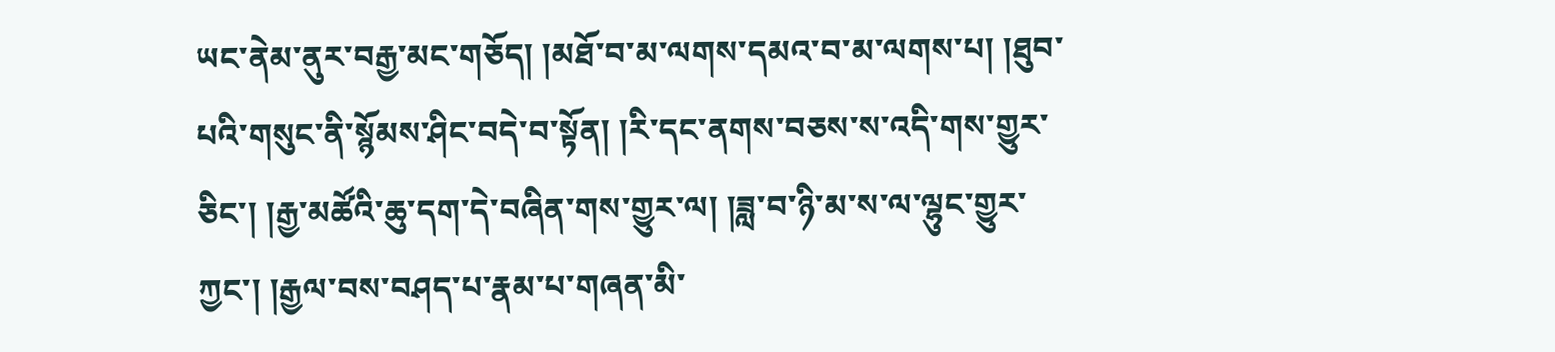ཡང་ནེམ་ནུར་བརྒྱ་མང་གཅོད། །མཐོ་བ་མ་ལགས་དམའ་བ་མ་ལགས་པ། །ཐུབ་པའི་གསུང་ནི་སྙོམས་ཤིང་བདེ་བ་སྟོན། །རི་དང་ནགས་བཅས་ས་འདི་གས་གྱུར་ཅིང་། །རྒྱ་མཚོའི་ཆུ་དག་དེ་བཞིན་གས་གྱུར་ལ། །ཟླ་བ་ཉི་མ་ས་ལ་ལྷུང་གྱུར་ཀྱང་། །རྒྱལ་བས་བཤད་པ་རྣམ་པ་གཞན་མི་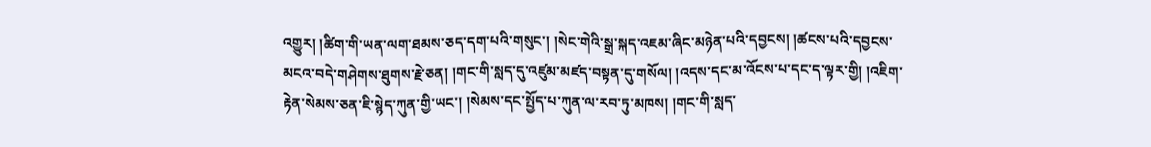འགྱུར། །ཚིག་གི་ཡན་ལག་ཐམས་ཅད་དག་པའི་གསུང་། །སེང་གེའི་སྒྲ་སྐད་འཇམ་ཞིང་མཉེན་པའི་དབྱངས། །ཚངས་པའི་དབྱངས་མངའ་བདེ་གཤེགས་ཐུགས་རྗེ་ཅན། །གང་གི་སླད་དུ་འཛུམ་མཛད་བསྟན་དུ་གསོལ། །འདས་དང་མ་འོངས་པ་དང་ད་ལྟར་གྱི། །འཇིག་རྟེན་སེམས་ཅན་ཇི་སྙེད་ཀུན་གྱི་ཡང་། །སེམས་དང་སྤྱོད་པ་ཀུན་ལ་རབ་ཏུ་མཁས། །གང་གི་སླད་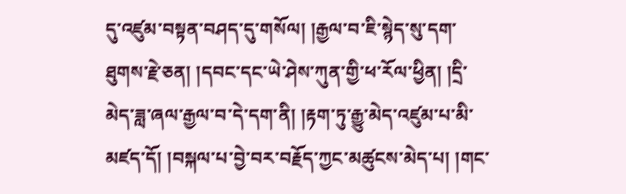དུ་འཛུམ་བསྟན་བཤད་དུ་གསོལ། །རྒྱལ་བ་ཇི་སྙེད་སུ་དག་ཐུགས་རྗེ་ཅན། །དབང་དང་ཡེ་ཤེས་ཀུན་གྱི་ཕ་རོལ་ཕྱིན། །དྲི་མེད་ཟླ་ཞལ་རྒྱལ་བ་དེ་དག་ནི། །རྟག་ཏུ་རྒྱུ་མེད་འཛུམ་པ་མི་མཛད་དོ། །བསྐལ་པ་བྱེ་བར་བརྗོད་ཀྱང་མཚུངས་མེད་པ། །གང་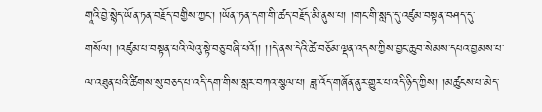གཱའི་བྱེ་སྙེད་ཡོན་ཏན་བརྗོད་བགྱིས་ཀྱང་། །ཡོན་ཏན་དག་གི་ཚད་བརྗོད་མི་ནུས་པ། །གང་གི་སླད་དུ་འཛུམ་བསྟན་བཤད་དུ་གསོལ། །འཛུམ་པ་བསྟན་པའི་ལེའུ་སྟེ་བཅུ་བཞི་པའོ།། །།དེ་ནས་དེའི་ཚེ་བཅོམ་ལྡན་འདས་ཀྱིས་བྱང་ཆུབ་སེམས་དཔའ་བྱམས་པ་ལ་འཐུན་པའི་ཚིགས་སུ་བཅད་པ་འདི་དག་གིས་སླར་བཀའ་སྩལ་པ། ཟླ་འོད་གཞོན་ནུར་གྱུར་པ་འདི་ཉིད་ཀྱིས། །མཚུངས་པ་མེད་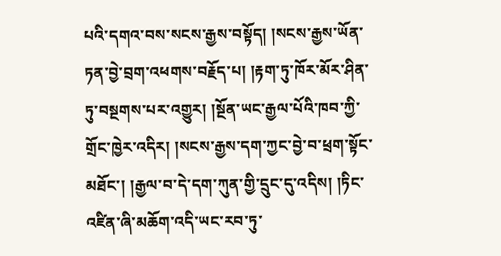པའི་དགའ་བས་སངས་རྒྱས་བསྟོད། །སངས་རྒྱས་ཡོན་ཏན་བྱེ་བྲག་འཕགས་བརྗོད་པ། །རྟག་ཏུ་ཁོར་མོར་ཤིན་ཏུ་བསྔགས་པར་འགྱུར། །སྔོན་ཡང་རྒྱལ་པོའི་ཁབ་ཀྱི་གྲོང་ཁྱེར་འདིར། །སངས་རྒྱས་དག་ཀྱང་བྱེ་བ་ཕྲག་སྟོང་མཐོང་། །རྒྱལ་བ་དེ་དག་ཀུན་གྱི་དྲུང་དུ་འདིས། །ཏིང་འཛིན་ཞི་མཆོག་འདི་ཡང་རབ་ཏུ་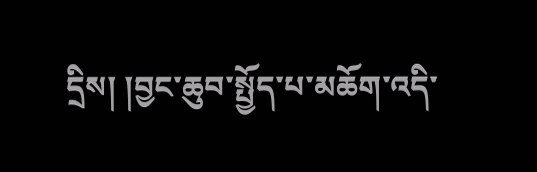དྲིས། །བྱང་ཆུབ་སྤྱོད་པ་མཆོག་འདི་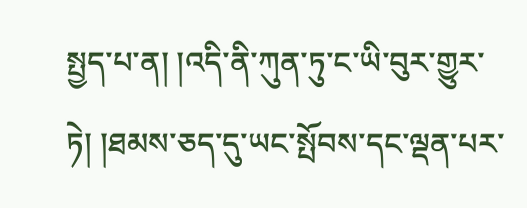སྤྱད་པ་ན། །འདི་ནི་ཀུན་ཏུ་ང་ཡི་བུར་གྱུར་ཏེ། །ཐམས་ཅད་དུ་ཡང་སྤོབས་དང་ལྡན་པར་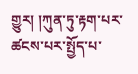གྱུར། །ཀུན་ཏུ་རྟག་པར་ཚངས་པར་སྤྱོད་པ་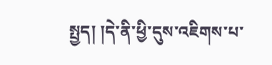སྤྱད། །དེ་ནི་ཕྱི་དུས་འཇིགས་པ་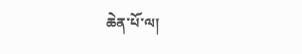ཆེན་པོ་ལ།